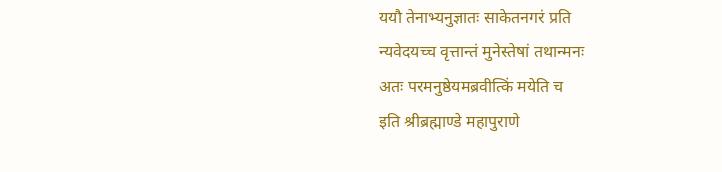ययौ तेनाभ्यनुज्ञातः साकेतनगरं प्रति
न्यवेदयच्च वृत्तान्तं मुनेस्तेषां तथान्मनः
अतः परमनुष्ठेयमब्रवीत्किं मयेति च
इति श्रीब्रह्माण्डे महापुराणे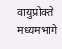वायुप्रोक्ते मध्यमभागे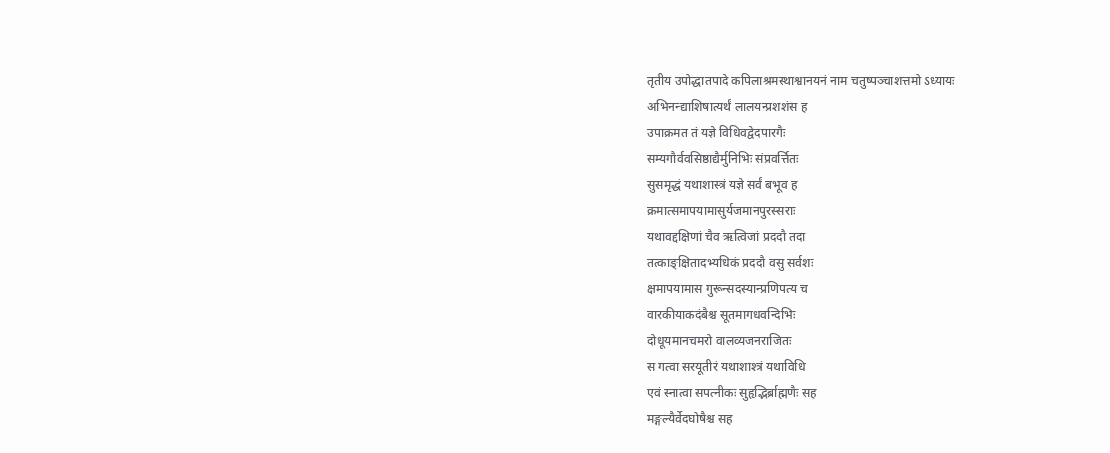तृतीय उपोद्धातपादे कपिलाश्रमस्थाश्वानयनं नाम चतुष्पञ्चाशत्तमो ऽध्यायः
अभिनन्द्याशिषात्यर्थं लालयन्प्रशशंस ह
उपाक्रमत तं यज्ञे विधिवद्वेदपारगैः
सम्यगौर्ववसिष्ठाद्यैर्मुनिभिः संप्रवर्त्तितः
सुसमृद्धं यथाशास्त्रं यज्ञे सर्वं बभूव ह
क्रमात्समापयामासुर्यजमानपुरस्सराः
यथावद्दक्षिणां चैव ऋत्विजां प्रददौ तदा
तत्काङ्क्षितादभ्यधिकं प्रददौ वसु सर्वशः
क्षमापयामास गुरून्सदस्यान्प्रणिपत्य च
वारकीयाकदंबैश्च सूतमागधवन्दिभिः
दोधूयमानचमरो वालव्यजनराजितः
स गत्वा सरयूतीरं यथाशाश्त्रं यथाविधि
एवं स्नात्वा सपत्नीकः सुहृद्भिर्ब्राह्मणैः सह
मङ्गल्यैर्वेदघोषैश्च सह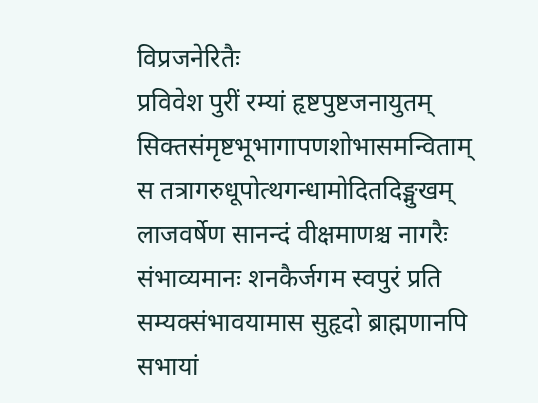विप्रजनेरितैः
प्रविवेश पुरीं रम्यां हृष्टपुष्टजनायुतम्
सिक्तसंमृष्टभूभागापणशोभासमन्विताम्
स तत्रागरुधूपोत्थगन्धामोदितदिङ्मुखम्
लाजवर्षेण सानन्दं वीक्षमाणश्च नागरैः
संभाव्यमानः शनकैर्जगम स्वपुरं प्रति
सम्यक्संभावयामास सुहृदो ब्राह्मणानपि
सभायां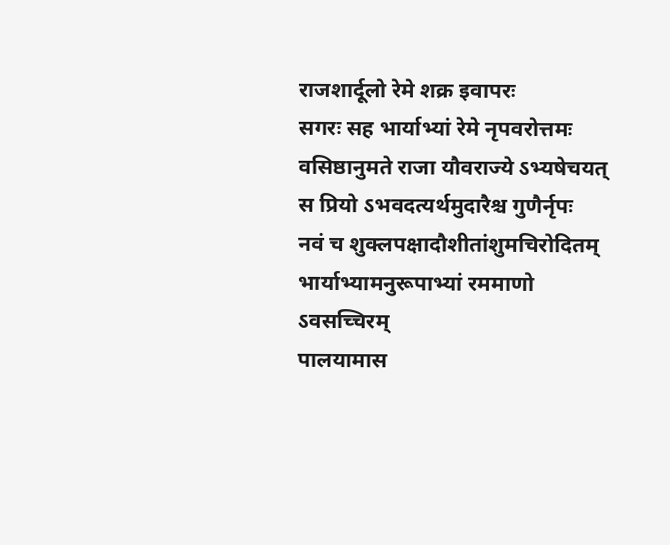राजशार्दूलो रेमे शक्र इवापरः
सगरः सह भार्याभ्यां रेमे नृपवरोत्तमः
वसिष्ठानुमते राजा यौवराज्ये ऽभ्यषेचयत्
स प्रियो ऽभवदत्यर्थमुदारैश्च गुणैर्नृपः
नवं च शुक्लपक्षादौशीतांशुमचिरोदितम्
भार्याभ्यामनुरूपाभ्यां रममाणो ऽवसच्चिरम्
पालयामास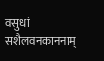वसुधां सशैलवनकाननाम्